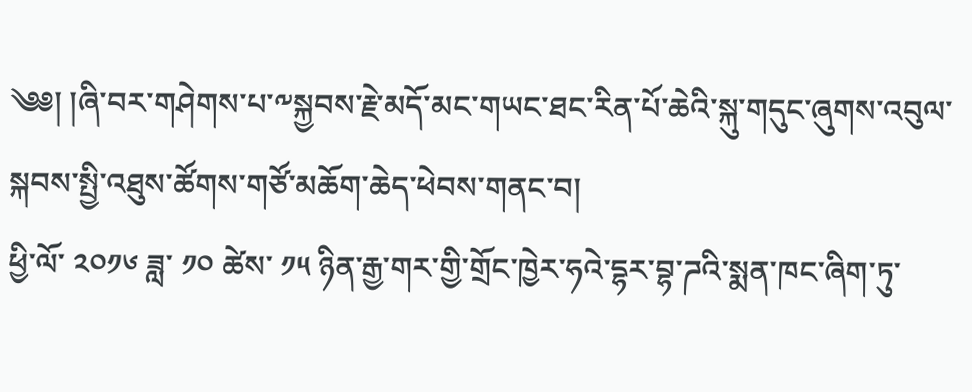༄༅། །ཞི་བར་གཤེགས་པ་༸སྐྱབས་རྗེ་མདོ་མང་གཡང་ཐང་རིན་པོ་ཆེའི་སྐུ་གདུང་ཞུགས་འབུལ་སྐབས་སྤྱི་འཐུས་ཚོགས་གཙོ་མཆོག་ཆེད་ཕེབས་གནང་བ།
ཕྱི་ལོ་ ༢༠༡༦ ཟླ་ ༡༠ ཚེས་ ༡༥ ཉིན་རྒྱ་གར་གྱི་གྲོང་ཁྱེར་ཧའེ་དྷར་བྷ་ཌའི་སྨན་ཁང་ཞིག་ཏུ་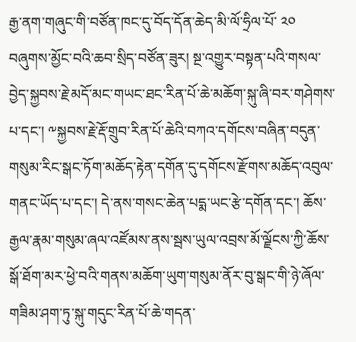རྒྱ་ནག་གཞུང་གི་བཙོན་ཁང་དུ་བོད་དོན་ཆེད་མི་ལོ་ཧྲིལ་པོ་ ༢༠ བཞུགས་མྱོང་བའི་ཆབ་སྲིད་བཙོན་ཟུར། སྔ་འགྱུར་བསྟན་པའི་གསལ་བྱེད་སྐྱབས་རྗེ་མདོ་མང་གཡང་ཐང་རིན་པོ་ཆེ་མཆོག་སྐུ་ཞི་བར་གཤེགས་པ་དང་། ༸སྐྱབས་རྗེ་རྡོ་གྲུབ་རིན་པོ་ཆེའི་བཀའ་དགོངས་བཞིན་བདུན་གསུམ་རིང་སྒང་ཏོག་མཆོད་རྟེན་དགོན་དུ་དགོངས་རྫོགས་མཆོད་འབུལ་གནང་ཡོད་པ་དང་། དེ་ནས་གསང་ཆེན་པདྨ་ཡང་རྩེ་དགོན་དང་། ཆོས་རྒྱལ་རྣམ་གསུམ་ཞལ་འཛོམས་ནས་སྦས་ཡུལ་འབྲས་མོ་ལྗོངས་ཀྱི་ཆོས་སྒོ་ཐོག་མར་ཕྱེ་བའི་གནས་མཆོག་ཡུག་གསུམ་ནོར་བུ་སྒང་གི་ཉེ་ཞོལ་གཟིམ་ཤག་ཏུ་སྐུ་གདུང་རིན་པོ་ཆེ་གདན་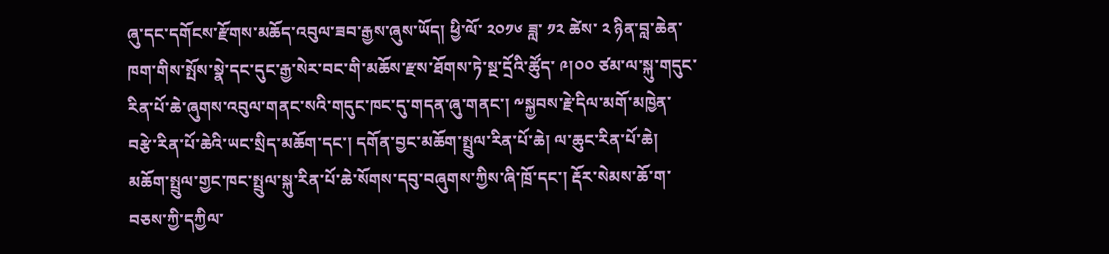ཞུ་དང་དགོངས་རྫོགས་མཆོད་འབུལ་ཟབ་རྒྱས་ཞུས་ཡོད། ཕྱི་ལོ་ ༢༠༡༦ ཟླ་ ༡༢ ཚེས་ ༢ ཉིན་བླ་ཆེན་ཁག་གིས་སྤོས་སྣེ་དང་དུང་རྒྱ་སེར་བང་གི་མཆོས་རྫས་ཐོགས་ཏེ་སྔ་དྲོའི་ཚོུད་ ༩།༠༠ ཙམ་ལ་སྐུ་གདུང་རིན་པོ་ཆེ་ཞུགས་འབུལ་གནང་སའི་གདུང་ཁང་དུ་གདན་ཞུ་གནང་། ༸སྐྱབས་རྗེ་དིལ་མགོ་མཁྱེན་བརྩེ་རིན་པོ་ཆེའི་ཡང་སྲིད་མཆོག་དང་། དགོན་བྱང་མཆོག་སྤྲུལ་རིན་པོ་ཆེ། ལ་ཆུང་རིན་པོ་ཆེ། མཆོག་སྤྲུལ་གྱང་ཁང་སྤྲུལ་སྐུ་རིན་པོ་ཆེ་སོགས་དབུ་བཞུགས་ཀྱིས་ཞི་ཁྲོ་དང་། རྡོར་སེམས་ཆོ་ག་བཅས་ཀྱི་དཀྱིལ་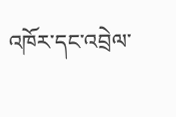འཁོར་དང་འབྲེལ་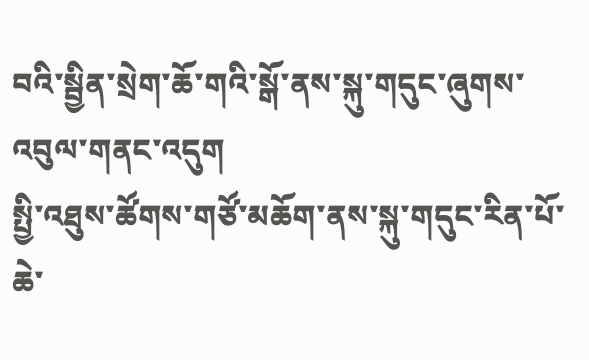བའི་སྦྱིན་སྲེག་ཆོ་གའི་སྒོ་ནས་སྐུ་གདུང་ཞུགས་འབུལ་གནང་འདུག
སྤྱི་འཐུས་ཚོགས་གཙོ་མཆོག་ནས་སྐུ་གདུང་རིན་པོ་ཆེ་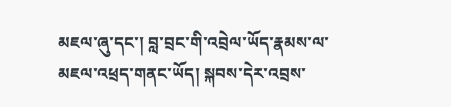མཇལ་ཞུ་དང་། བླ་བྲང་གི་འབྲེལ་ཡོད་རྣམས་ལ་མཇལ་འཕྲད་གནང་ཡོད། སྐབས་དེར་འབྲས་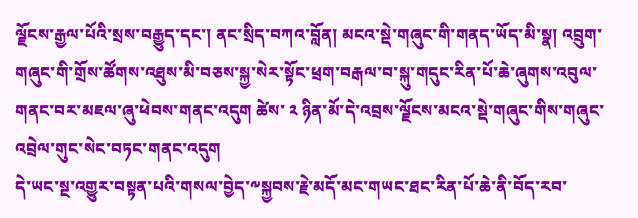ལྗོངས་རྒྱལ་པོའི་སྲས་བརྒྱུད་དང་། ནང་སྲིད་བཀའ་བློན། མངའ་སྡེ་གཞུང་གི་གནད་ཡོད་མི་སྣ། འབྲུག་གཞུང་གི་གྲོས་ཚོགས་འཐུས་མི་བཅས་སྐྱ་སེར་སྟོང་ཕྲག་བརྒལ་བ་སྐུ་གདུང་རིན་པོ་ཆེ་ཞུགས་འབུལ་གནང་བར་མཇལ་ཞུ་ཕེབས་གནང་འདུག ཚེས་ ༢ ཉིན་མོ་དེ་འབྲས་ལྗོངས་མངའ་སྡེ་གཞུང་གིས་གཞུང་འབྲེལ་གུང་སེང་བཏང་གནང་འདུག
དེ་ཡང་སྔ་འགྱུར་བསྟན་པའི་གསལ་བྱེད་༸སྐྱབས་རྗེ་མདོ་མང་གཡང་ཐང་རིན་པོ་ཆེ་ནི་བོད་རབ་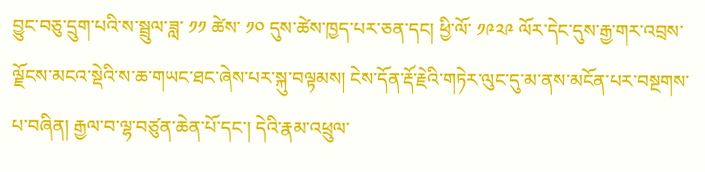བྱུང་བཅུ་དྲུག་པའི་ས་སྦྲུལ་ཟླ་ ༡༡ ཚེས་ ༡༠ དུས་ཚེས་ཁྱད་པར་ཅན་དང། ཕྱི་ལོ་ ༡༩༢༩ ལོར་དེང་དུས་རྒྱ་གར་འབྲས་ལྗོངས་མངའ་སྡེའི་ས་ཆ་གཡང་ཐང་ཞེས་པར་སྐུ་བལྟམས། ངེས་དོན་རྡོ་རྗེའི་གཏེར་ལུང་དུ་མ་ནས་མངོན་པར་བསྔགས་པ་བཞིན། རྒྱལ་བ་ལྷ་བཙུན་ཆེན་པོ་དང་། དེའི་རྣམ་འཕྲུལ་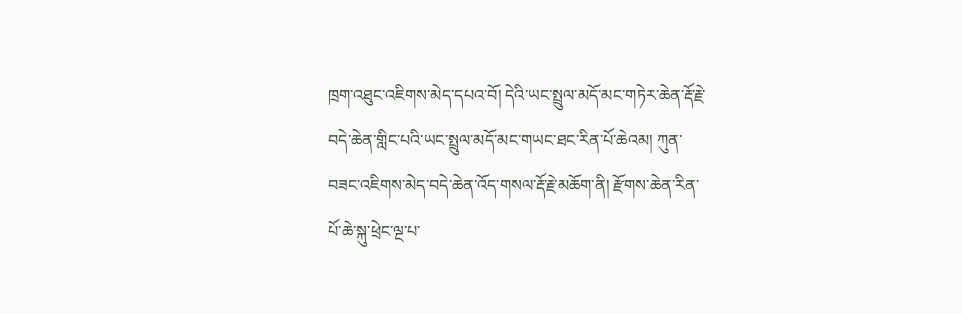ཁྲག་འཐུང་འཇིགས་མེད་དཔའ་བོ། དེའི་ཡང་སྤྲུལ་མདོ་མང་གཏེར་ཆེན་རྡོ་རྗེ་བདེ་ཆེན་གླིང་པའི་ཡང་སྤྲུལ་མདོ་མང་གཡང་ཐང་རིན་པོ་ཆེའམ། ཀུན་བཟང་འཇིགས་མེད་བདེ་ཆེན་འོད་གསལ་རྡོ་རྗེ་མཆོག་ནི། རྫོགས་ཆེན་རིན་པོ་ཆེ་སྐུ་ཕྲེང་ལྔ་པ་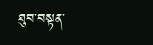ཐུབ་བསྟན་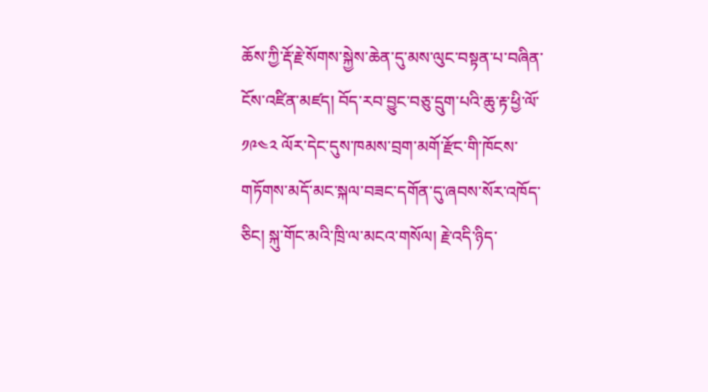ཆོས་ཀྱི་རྡོ་རྗེ་སོགས་སྐྱེས་ཆེན་དུ་མས་ལུང་བསྟན་པ་བཞིན་ངོས་འཛིན་མཛད། བོད་རབ་བྱུང་བཅུ་དྲུག་པའི་ཆུ་རྟ་ཕྱི་ལོ་ ༡༩༤༢ ལོར་དེང་དུས་ཁམས་བྲག་མགོ་རྫོང་གི་ཁོངས་གཏོགས་མདོ་མང་སྐལ་བཟང་དགོན་དུ་ཞབས་སོར་འཁོད་ཅིང། སྐུ་གོང་མའི་ཁྲི་ལ་མངའ་གསོལ། རྗེ་འདི་ཉིད་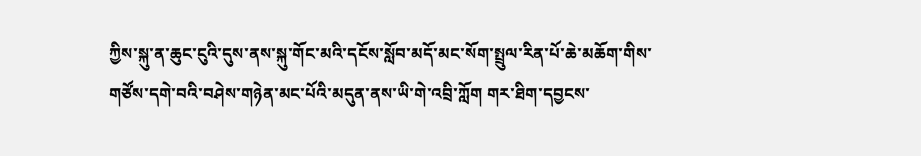ཀྱིས་སྐུ་ན་ཆུང་ངུའི་དུས་ནས་སྐུ་གོང་མའི་དངོས་སློབ་མདོ་མང་སོག་སྤྲུལ་རིན་པོ་ཆེ་མཆོག་གིས་གཙོས་དགེ་བའི་བཤེས་གཉེན་མང་པོའི་མདུན་ནས་ཡི་གེ་འབྲི་ཀློག གར་ཐིག་དབྱངས་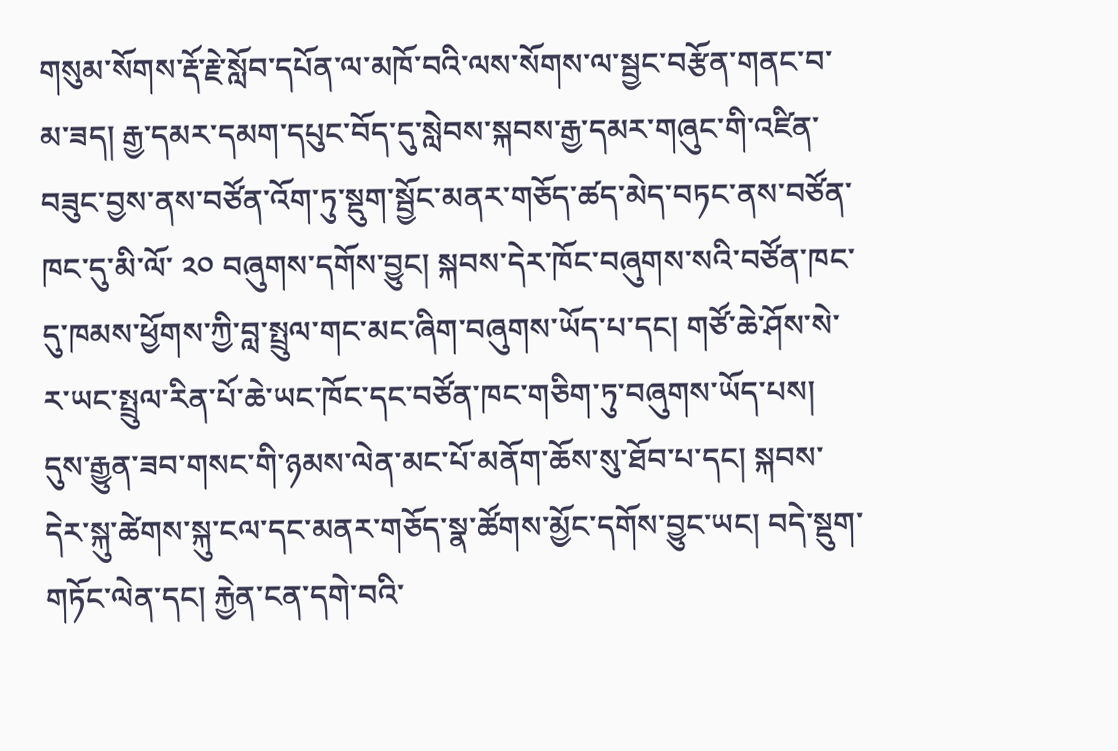གསུམ་སོགས་རྡོ་རྗེ་སློབ་དཔོན་ལ་མཁོ་བའི་ལས་སོགས་ལ་སྦྱང་བརྩོན་གནང་བ་མ་ཟད། རྒྱ་དམར་དམག་དཔུང་བོད་དུ་སླེབས་སྐབས་རྒྱ་དམར་གཞུང་གི་འཛིན་བཟུང་བྱས་ནས་བཙོན་འོག་ཏུ་སྡུག་སྦྱོང་མནར་གཅོད་ཚད་མེད་བཏང་ནས་བཙོན་ཁང་དུ་མི་ལོ་ ༢༠ བཞུགས་དགོས་བྱུང། སྐབས་དེར་ཁོང་བཞུགས་སའི་བཙོན་ཁང་དུ་ཁམས་ཕྱོགས་ཀྱི་བླ་སྤྲུལ་གང་མང་ཞིག་བཞུགས་ཡོད་པ་དང། གཙོ་ཆེ་ཤོས་སེ་ར་ཡང་སྤྲུལ་རིན་པོ་ཆེ་ཡང་ཁོང་དང་བཙོན་ཁང་གཅིག་ཏུ་བཞུགས་ཡོད་པས། དུས་རྒྱུན་ཟབ་གསང་གི་ཉམས་ལེན་མང་པོ་མནོག་ཆོས་སུ་ཐོབ་པ་དང། སྐབས་དེར་སྐུ་ཚེགས་སྐུ་ངལ་དང་མནར་གཅོད་སྣ་ཚོགས་མྱོང་དགོས་བྱུང་ཡང། བདེ་སྡུག་གཏོང་ལེན་དང། རྐྱེན་ངན་དགེ་བའི་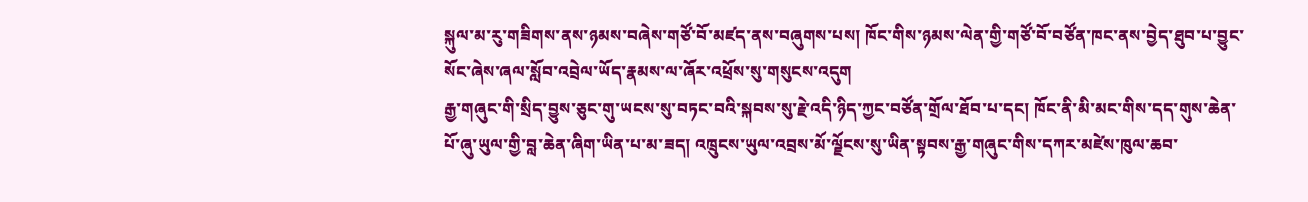སྐུལ་མ་རུ་གཟིགས་ནས་ཉམས་བཞེས་གཙོ་བོ་མཛད་ནས་བཞུགས་པས། ཁོང་གིས་ཉམས་ལེན་གྱི་གཙོ་བོ་བཙོན་ཁང་ནས་བྱེད་ཐུབ་པ་བྱུང་སོང་ཞེས་ཞལ་སློབ་འབྲེལ་ཡོད་རྣམས་ལ་ཞོར་འཕྲོས་སུ་གསུངས་འདུག
རྒྱ་གཞུང་གི་སྲིད་བྱུས་ཅུང་གུ་ཡངས་སུ་བཏང་བའི་སྐབས་སུ་རྗེ་འདི་ཉིད་ཀྱང་བཙོན་གྲོལ་ཐོབ་པ་དང། ཁོང་ནི་མི་མང་གིས་དད་གུས་ཆེན་པོ་ཞུ་ཡུལ་གྱི་བླ་ཆེན་ཞིག་ཡིན་པ་མ་ཟད། འཁྲུངས་ཡུལ་འབྲས་མོ་ལྗོངས་སུ་ཡིན་སྟབས་རྒྱ་གཞུང་གིས་དཀར་མཛེས་ཁུལ་ཆབ་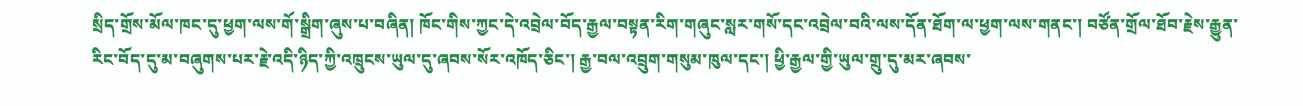སྲིད་གྲོས་མོལ་ཁང་དུ་ཕྱག་ལས་གོ་སྒྲིག་ཞུས་པ་བཞིན། ཁོང་གིས་ཀྱང་དེ་འབྲེལ་བོད་རྒྱལ་བསྟན་རིག་གཞུང་སླར་གསོ་དང་འབྲེལ་བའི་ལས་དོན་ཐོག་ལ་ཕྱག་ལས་གནང་། བཙོན་གྲོལ་ཐོབ་རྗེས་རྒྱུན་རིང་བོད་དུ་མ་བཞུགས་པར་རྗེ་འདི་ཉིད་ཀྱི་འཁྲུངས་ཡུལ་དུ་ཞབས་སོར་འཁོད་ཅིང་། རྒྱ་བལ་འབྲུག་གསུམ་ཁུལ་དང་། ཕྱི་རྒྱལ་གྱི་ཡུལ་གྲུ་དུ་མར་ཞབས་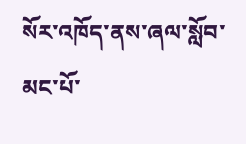སོར་འཁོད་ནས་ཞལ་སློབ་མང་པོ་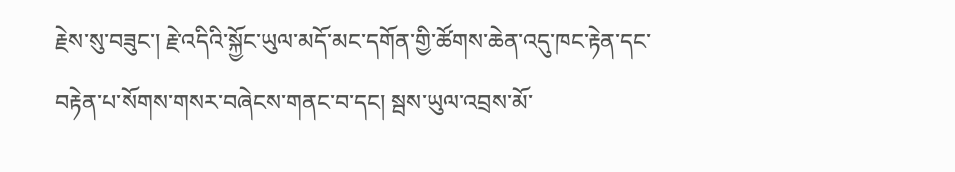རྗེས་སུ་བཟུང་། རྗེ་འདིའི་སྐྱོང་ཡུལ་མདོ་མང་དགོན་གྱི་ཚོགས་ཆེན་འདུ་ཁང་རྟེན་དང་བརྟེན་པ་སོགས་གསར་བཞེངས་གནང་བ་དང། སྦས་ཡུལ་འབྲས་མོ་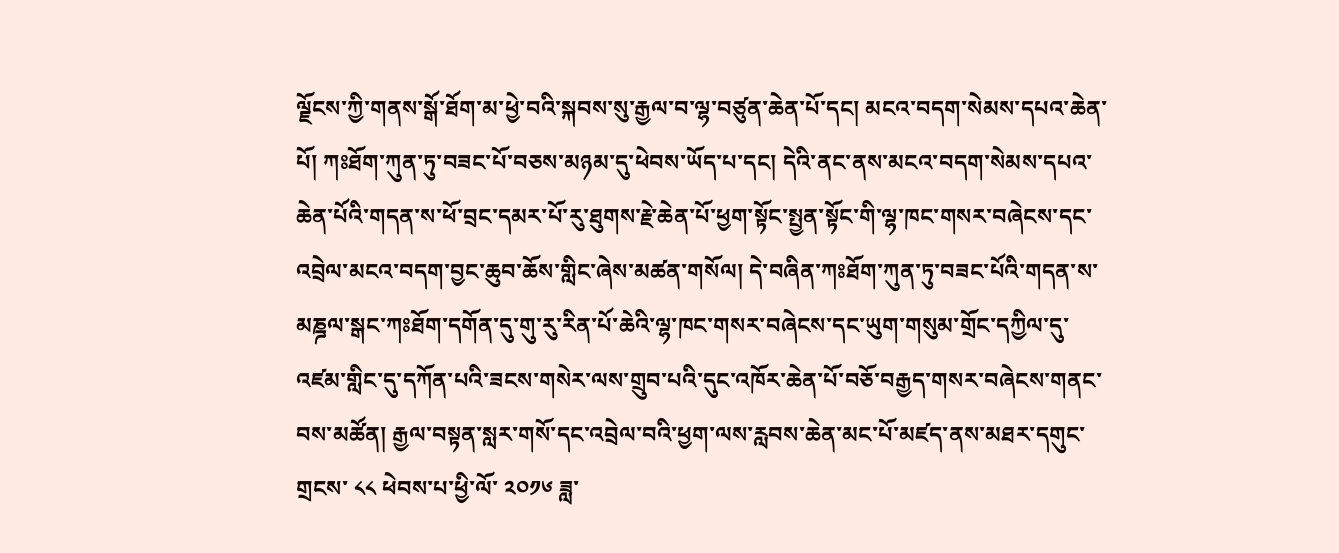ལྗོངས་ཀྱི་གནས་སྒོ་ཐོག་མ་ཕྱེ་བའི་སྐབས་སུ་རྒྱལ་བ་ལྷ་བཙུན་ཆེན་པོ་དང། མངའ་བདག་སེམས་དཔའ་ཆེན་པོ། ཀཿཐོག་ཀུན་ཏུ་བཟང་པོ་བཅས་མཉམ་དུ་ཕེབས་ཡོད་པ་དང། དེའི་ནང་ནས་མངའ་བདག་སེམས་དཔའ་ཆེན་པོའི་གདན་ས་ཕོ་བྲང་དམར་པོ་རུ་ཐུགས་རྗེ་ཆེན་པོ་ཕྱག་སྟོང་སྤྱན་སྟོང་གི་ལྷ་ཁང་གསར་བཞེངས་དང་འབྲེལ་མངའ་བདག་བྱང་ཆུབ་ཆོས་གླིང་ཞེས་མཚན་གསོལ། དེ་བཞིན་ཀཿཐོག་ཀུན་ཏུ་བཟང་པོའི་གདན་ས་མཎྜལ་སྒང་ཀཿཐོག་དགོན་དུ་གུ་རུ་རིན་པོ་ཆེའི་ལྷ་ཁང་གསར་བཞེངས་དང་ཡུག་གསུམ་གྲོང་དཀྱིལ་དུ་འཛམ་གླིང་དུ་དཀོན་པའི་ཟངས་གསེར་ལས་གྲུབ་པའི་དུང་འཁོར་ཆེན་པོ་བཅོ་བརྒྱད་གསར་བཞེངས་གནང་བས་མཚོན། རྒྱལ་བསྟན་སླར་གསོ་དང་འབྲེལ་བའི་ཕྱག་ལས་རླབས་ཆེན་མང་པོ་མཛད་ནས་མཐར་དགུང་གྲངས་ ༨༨ ཕེབས་པ་ཕྱི་ལོ་ ༢༠༡༦ ཟླ་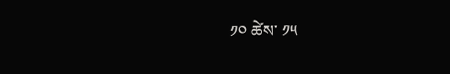༡༠ ཚེས་ ༡༥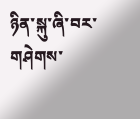ཉིན་སྐུ་ཞི་བར་གཤེགས་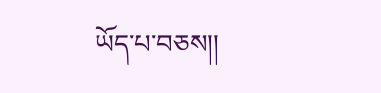ཡོད་པ་བཅས།།